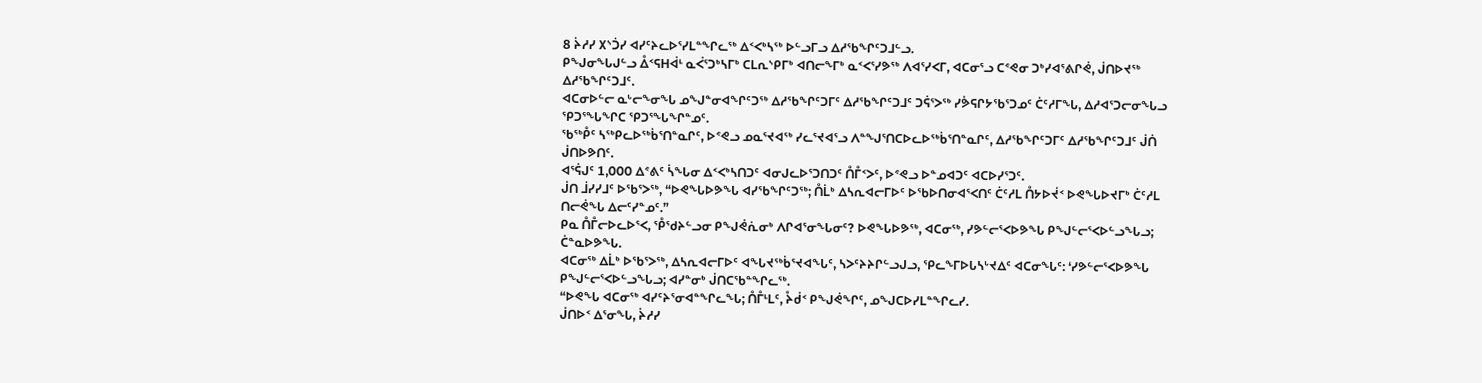8 ᔩᓱᓯ ᙭ᔅᑑᓯ ᐊᓯᑦᔨᓚᐅᕐᓯᒪᓐᖏᓚᖅ ᐃᑉᐸᒃᓴᖅ ᐅᓪᓗᒥᓗ ᐃᓱᖃᖏᑦᑐᒧᓪᓗ.
ᑭᖑᓂᖓᒍᓪᓗ ᐂᑉᕋᕼᐋᒻ ᓇᐹᕐᑐᒃᓴᒥᒃ ᑕᒪᕆᔅᑭᒥᒃ ᐊᑎᓕᖕᒥᒃ ᓇᑉᐸᕐᓯᕗᖅ ᐱᐊᕐᓯᐸᒥ, ᐊᑕᓂᕐᓗ ᑕᕝᕙᓂ ᑐᒃᓯᐊᕐᕕᒋᕚ, ᒎᑎᐅᔪᖅ ᐃᓱᖃᖏᑦᑐᒧᑦ.
ᐊᑕᓂᐅᓪᓕ ᓇᒡᓕᖕᓂᖓ ᓄᖑᓐᓂᐊᖏᑦᑐᖅ ᐃᓱᖃᖏᑦᑐᒥᑦ ᐃᓱᖃᖏᑦᑐᒧᑦ ᑐᕌᕐᐳᖅ ᓯᕘᕋᒋᔭᖃᕐᑐᓄᑦ ᑖᑦᓱᒥᖓ, ᐃᓱᐊᕐᑐᓕᓂᖓᓗ ᕿᑐᕐᖓᖏᑕ ᕿᑐᕐᖓᖏᓐᓄᑦ.
ᖃᖅᑬᑦ ᓴᖅᑭᓚᐅᖅᑳᕐᑎᓐᓇᒋᑦ, ᐅᕝᕙᓗ ᓄᓇᕐᔪᐊᖅ ᓯᓚᕐᔪᐊᕐᓗ ᐱᓐᖑᕐᑎᑕᐅᓚᐅᖅᑳᕐᑎᓐᓇᒋᑦ, ᐃᓱᖃᖏᑦᑐᒥᑦ ᐃᓱᖃᖏᑦᑐᒧᑦ ᒎᑏ ᒎᑎᐅᕗᑎᑦ.
ᐊᕐᕌᒍᑦ 1,000 ᐃᕝᕕᑦ ᓵᖓᓂ ᐃᑉᐸᒃᓴᑎᑐᑦ ᐊᓂᒍᓚᐅᕐᑐᑎᑐᑦ ᑍᒤᑉᐳᑦ, ᐅᕝᕙᓗ ᐅᓐᓄᐊᑐᑦ ᐊᑕᐅᓯᕐᑐᑦ.
ᒎᑎ ᒨᓯᓯᒧᑦ ᐅᖃᕐᐳᖅ, “ᐅᕙᖓᐅᕗᖓ ᐊᓯᖃᖏᑦᑐᖅ; ᑍᒫᒃ ᐃᓴᕆᐊᓕᒥᐅᑦ ᐅᖃᐅᑎᓂᐊᕐᐸᑎᑦ ᑖᑦᓱᒪ ᑍᔭᐅᔫᑉ ᐅᕙᖓᐅᔪᒥᒃ ᑖᑦᓱᒪ ᑎᓕᕚᖓ ᐃᓕᑦᓯᓐᓄᑦ.”
ᑭᓇ ᑍᒤᓕᐅᓚᐅᕐᐸ, ᕾᖁᔨᓪᓗᓂ ᑭᖑᕚᕇᓂᒃ ᐱᒋᐊᕐᓂᖓᓂᑦ? ᐅᕙᖓᐅᕗᖅ, ᐊᑕᓂᖅ, ᓯᕗᓪᓕᕐᐸᐅᕗᖓ ᑭᖑᓪᓕᕐᐸᐅᓪᓗᖓᓗ; ᑖᓐᓇᐅᕗᖓ.
ᐊᑕᓂᖅ ᐃᒫᒃ ᐅᖃᕐᐳᖅ, ᐃᓴᕆᐊᓕᒥᐅᑦ ᐊᖓᔪᖅᑳᕐᔪᐊᖓᑦ, ᓴᐳᑦᔨᔨᒋᓪᓗᒍᓗ, ᕿᓚᖕᒥᐅᒐᓴᒡᔪᐃᑦ ᐊᑕᓂᖓᑦ: ‘ᓯᕗᓪᓕᕐᐸᐅᕗᖓ ᑭᖑᓪᓕᕐᐸᐅᓪᓗᖓᓗ; ᐊᓯᓐᓂᒃ ᒎᑎᑕᖃᓐᖏᓚᖅ.
“ᐅᕙᖓ ᐊᑕᓂᖅ ᐊᓯᑦᔨᕐᓂᐊᓐᖏᓚᖓ; ᑍᒤᒻᒪᑦ, ᔧᑰᑉ ᑭᖑᕚᖏᑦ, ᓄᖑᑕᐅᓯᒪᓐᖏᓚᓯ.
ᒎᑎᐅᑉ ᐃᕐᓂᖓ, ᔩᓱᓯ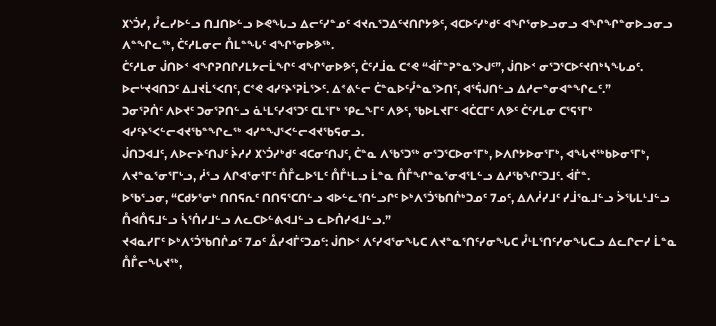᙭ᔅᑑᓯ, ᓮᓚᓯᐅᓪᓗ ᑎᒧᑎᐅᓪᓗ ᐅᕙᖓᓗ ᐃᓕᑦᓯᓐᓄᑦ ᐊᔪᕆᕐᑐᐃᑦᔪᑎᒋᔭᕗᑦ, ᐊᑕᐅᑦᓯᒃᑯᑦ ᐊᖏᕐᓂᐅᓗᓂᓗ ᐊᖏᖏᓐᓂᐅᓗᓂᓗ ᐱᓐᖏᓚᖅ, ᑖᑦᓱᒪᓂᓕ ᑍᒪᓐᖓᑦ ᐊᖏᕐᓂᐅᕗᖅ.
ᑖᑦᓱᒪᓂ ᒎᑎᐅᑉ ᐊᖏᕈᑎᒋᓯᒪᔭᓕᒫᖏᑦ ᐊᖏᕐᓂᐅᕗᑦ, ᑖᑦᓱᒨᓇ ᑕᕝᕙ “ᐋᒦᓐᕈᓐᓇᕐᐳᒍᑦ”, ᒎᑎᐅᑉ ᓂᕐᑐᕐᑕᐅᑦᔪᑎᒃᓴᖓᓄᑦ.
ᐅᓕᒡᔪᐊᑎᑐᑦ ᐃᒧᔪᒫᕐᐸᑎᑦ, ᑕᕝᕙ ᐊᓯᑦᔨᕐᕈᒫᕐᐳᑦ. ᐃᕝᕕᓪᓕ ᑖᓐᓇᐅᑦᓮᓐᓇᕐᐳᑎᑦ, ᐊᕐᕌᒍᑎᓪᓗ ᐃᓱᓕᓐᓂᐊᓐᖏᓚᑦ.”
ᑐᓂᕐᕈᑏᑦ ᐱᐅᔪᑦ ᑐᓂᕐᕈᑎᓪᓗ ᓈᒻᒪᑦᓯᐊᕐᑐᑦ ᑕᒪᕐᒥᒃ ᕿᓚᖕᒥᑦ ᐱᕗᑦ, ᖃᐅᒪᔪᒥᑦ ᐊᑖᑕᒥᑦ ᐱᕗᑦ ᑖᑦᓱᒪᓂ ᑕᕐᕋᕐᒥᒃ ᐊᓯᑦᔨᕐᐸᓪᓕᐊᔪᖃᓐᖏᓚᖅ ᐊᓯᓐᖑᕐᐸᓪᓕᐊᔪᖃᕋᓂᓗ.
ᒎᑎᑐᐊᒧᑦ, ᐱᐅᓕᔨᑦᑎᒍᑦ ᔩᓱᓯ ᙭ᔅᑑᓯᒃᑯᑦ ᐊᑕᓂᑦᑎᒍᑦ, ᑖᓐᓇ ᐱᖃᕐᑐᖅ ᓂᕐᑐᕐᑕᐅᓂᕐᒥᒃ, ᐅᐱᒋᔭᐅᓂᕐᒥᒃ, ᐊᖓᔪᖅᑲᐅᓂᕐᒥᒃ, ᐱᔪᓐᓇᕐᓂᕐᒥᒡᓗ, ᓲᕐᓗ ᐱᒋᐊᕐᓂᕐᒥᑦ ᑍᒤᓚᐅᕐᒪᑦ ᑍᒤᒻᒪᓗ ᒫᓐᓇ ᑍᒤᖏᓐᓇᕐᓂᐊᕐᒪᓪᓗ ᐃᓱᖃᖏᑦᑐᒧᑦ. ᐋᒦᓐ.
ᐅᖃᕐᓗᓂ, “ᑕᑯᔭᕐᓂᒃ ᑎᑎᕋᕆᑦ ᑎᑎᕋᕐᑕᑎᓪᓗ ᐊᐅᓪᓚᕐᑎᓪᓗᒋᑦ ᐅᒃᐱᕐᑑᖃᑎᒌᒃᑐᓄᑦ 7ᓄᑦ, ᐃᐱᓲᓯᒧᑦ ᓯᒨᕐᓇᒧᓪᓗ ᐴᕐᒐᒪᒻᒧᓪᓗ ᑍᐊᑍᕋᒧᓪᓗ ᓵᕐᑏᓯᒧᓪᓗ ᐱᓚᑕᐅᓪᕕᐊᒧᓪᓗ ᓚᐅᑏᓯᐊᒧᓪᓗ.”
ᔪᐊᓇᓯᒥᑦ ᐅᒃᐱᕐᑑᖃᑎᒌᓄᑦ 7ᓄᑦ ᐂᓯᐊᒦᑦᑐᓄᑦ: ᒎᑎᐅᑉ ᐱᑦᓯᐊᕐᓂᖓᑕ ᐱᔪᓐᓇᕐᑎᑦᓯᓂᖓᑕ ᓮᒻᒪᕐᑎᑦᓯᓂᖓᑕᓗ ᐃᓚᒋᓕᓯ ᒫᓐᓇ ᑍᒤᓕᖓᔪᖅ,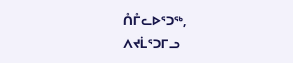ᑍᒤᓚᐅᕐᑐᖅ, ᐱᔪᒫᕐᑐᒥᓗ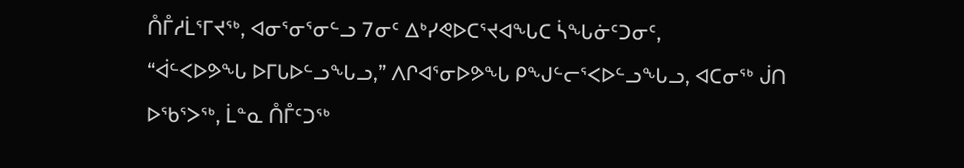ᑍᒤᓱᒫᕐᒥᔪᖅ, ᐊᓂᕐᓂᕐᓂᓪᓗ 7ᓂᑦ ᐃᒃᓯᕙᐅᑕᕐᔪᐊᖓᑕ ᓵᖓᓃᑦᑐᓂᑦ,
“ᐋᓪᐸᐅᕗᖓ ᐅᒥᒐᐅᓪᓗᖓᓗ,” ᐱᒋᐊᕐᓂᐅᕗᖓ ᑭᖑᓪᓕᕐᐸᐅᓪᓗᖓᓗ, ᐊᑕᓂᖅ ᒎᑎ ᐅᖃᕐᐳᖅ, ᒫᓐᓇ ᑍᒤᑦᑐᖅ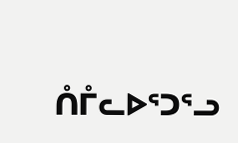ᑍᒤᓚᐅᕐᑐᕐᓗ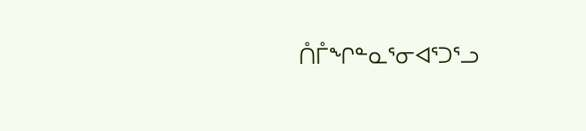ᑍᒤᖏᓐᓇᕐᓂᐊᕐᑐᕐᓗ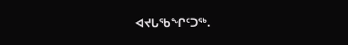ᐊᔪᒐᖃᖏᑦᑐᖅ.